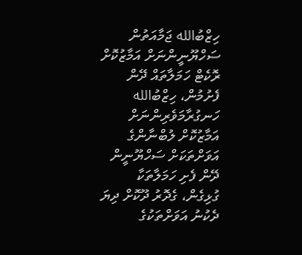ހިޒްބުالله ޖަމާއަތުން ސަހްޔޫނީންނަށް އަމާޒުކޮށް ރޮކެޓް ހަމަލާތައް ދޭން ފެށުމުން، ހިޒްބުالله ހަނގުރާމަވެރިންނަށް އަމާޒުކޮށް ލުބްނާންގެ އަވަށްތަކަށް ސަހްޔޫނީން ދޭން ފެށި ހަމަލާތަކާ ގުޅިގެން، ގެދޮރު ދޫކޮށް ދިޔަ ދެކުނު އަވަށްތަކުގެ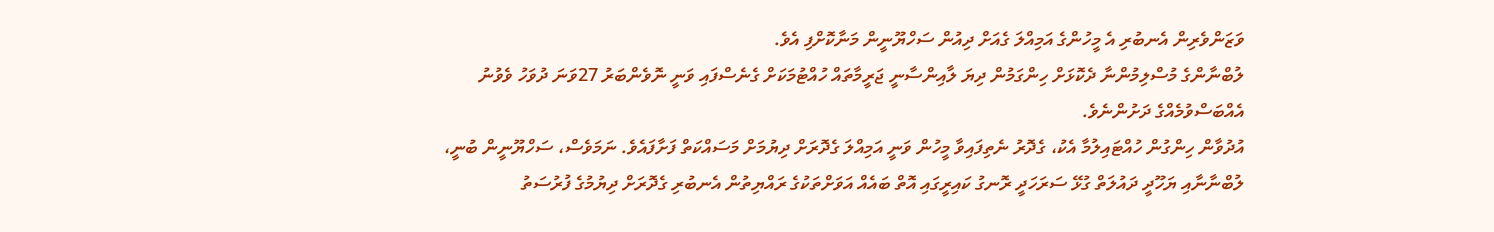ވަޒަންވެރިން އެނބުރި އެ މީހުންގެ އަމިއްލަ ގެއަށް ދިއުން ސަހްޔޫނީން މަނާކޮށްފި އެވެ.
ލުބްނާންގެ މުސްލިމުންނާ ދެކޮޅަށް ހިންގަމުން ދިޔަ ލާއިންސާނީ ޖަރީމާތައް ހުއްޓުމަކަށް ގެނެސްފައި ވަނީ ނޮވެންބަރު 27ވަނަ ދުވަހު ވެވުނު އެއްބަސްވުމެއްގެ ދަށުންނެވެ.
އުދުވާން ހިންގުން ހުއްޓައިލުމާ އެކު، ގެދޮރު ނެތިފައިވާ މީހުން ވަނީ އަމިއްލަ ގެދޮރަށް ދިޔުމަށް މަސައްކަތް ފަށާފައެވެ. ނަމަވެސް، ސަހްޔޫނީން ބުނީ، ލުބްނާނާއި ޔަހޫދީ ދައުލަތް ގުޅޭ ސަރަހަދީ ރޮނގު ކައިރީގައި އޮތް ބައެއް އަވަށްތަކުގެ ރައްޔިތުން އެނބުރި ގެދޮރަށް ދިޔުމުގެ ފުރުސަތު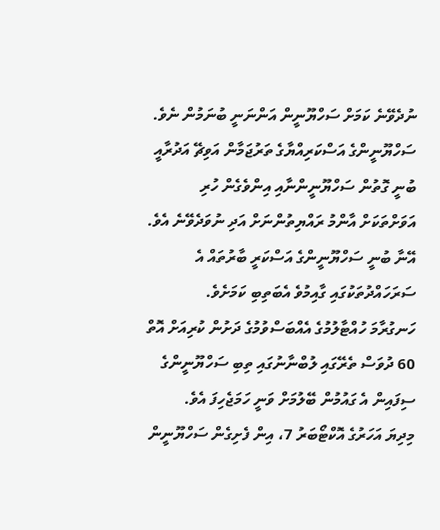ނުދެވޭނެ ކަމަށް ސަހްޔޫނީން އަންނަނީ ބުނަމުން ނެވެ.
ސަހްޔޫނީންގެ އަސްކަރިއްޔާގެ ތަރުޖަމާން އަވިޗޭ އަދުރާއީ ބުނީ ގޮތުން ސަހްޔޫނީންނާއި އިންވެގެން ހުރި އަވަށްތަކަށް އާންމު ރައްޔިތުންނަށް އަދި ނުވަދެވޭނެ އެވެ.
އޭނާ ބުނީ ސަހްޔޫނީންގެ އަސްކަރީ ބާރުތައް އެ ސަރަހައްދުތަކުގައި ގާއިމުވެ އެބަތިބި ކަމަށެވެ.
ހަނގުރާމަ ހުއްޓާލުމުގެ އެއްބަސްވުމުގެ ދަށުން ކުރިއަށް އޮތް 60 ދުވަސް ތެރޭގައި ލުބްނާނުގައި ތިބި ސަހްޔޫނީންގެ ސިފައިން އެ ގައުމުން ބޭލުމަށް ވަނީ ހަމަޖެހިފަ އެވެ.
މިދިޔަ އަހަރުގެ އޮކްޓޯބަރު 7، އިން ފެށިގެން ސަހްޔޫނީން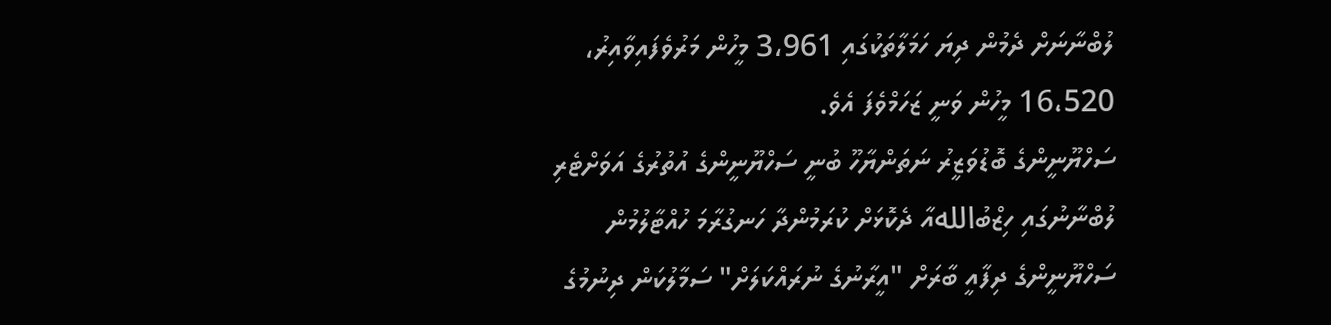ލުބްނާނަށް ދެމުން ދިޔަ ހަމަލާތަކުގައި 3،961 މީހުން މަރުވެފައިވާއިރު، 16،520 މީހުން ވަނީ ޒަހަމްވެފަ އެވެ.
ސަހްޔޫނީންގެ ބޮޑުވަޒީރު ނަތަންޔާހޫ ބުނީ ސަހްޔޫނީންގެ އުތުރުގެ އަވަށްޓެރި ލުބްނާނުގައި ހިޒްބުاللهއާ ދެކޮޅަށް ކުރަމުންދާ ހަނގުރާމަ ހުއްޓާލުމުން ސަހްޔޫނީންގެ ދިފާއީ ބާރަށް "އީރާނުގެ ނުރައްކަލަށް" ސަމާލުކަން ދިނުމުގެ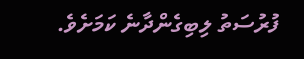ފުރުސަތު ލިބިގެންދާނެ ކަމަށެވެ.